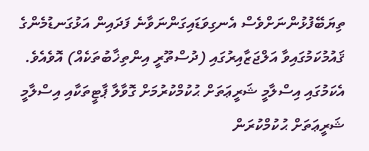ތިޔަބޭފުޅުންނަށްވެސް އެނގިވަޑައިގަންނަވާނެ ފަދައިން އަޅުގަނޑުމެންގެ ޤައުމުކަމުގައިވާ އަލްޖަޒާއިރުގައި (ދުސްތޫރީ އިންތިޚާބުތަކެއް) އޮވެއެވެ. އެކަމުގައި އިސްލާމީ ޝަރީޢަތަށް ޙުކުމްކުރުމަށް ގޮވާލާ ޕާޓީތަކާއި އިސްލާމީ ޝަރީޢަތަށް ޙުކުމްކުރަން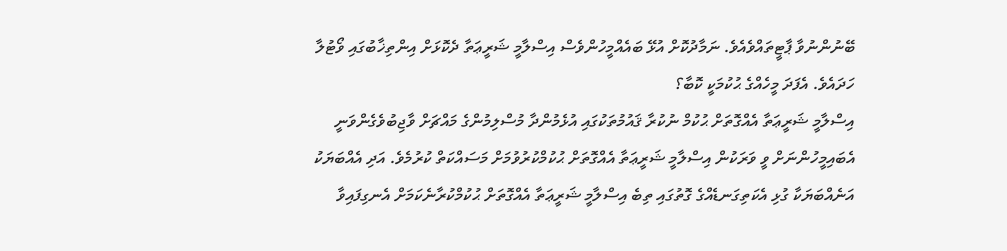ބޭނުންނުވާ ޕާޓީތައްވެއެވެ. ނަމާދުކޮށް އުޅޭ ބައެއްމީހުންވެސް އިސްލާމީ ޝަރީޢަތާ ދެކޮޅަށް އިންތިޚާބުގައި ވޯޓުލާ ހަދައެވެ. އެފަދަ މީހެއްގެ ޙުކުމަކީ ކޮބާ؟
އިސްލާމީ ޝަރީޢަތާ އެއްގޮތަށް ޙުކުމް ނުކުރާ ޤައުމުތަކުގައި އުޅެމުންދާ މުސްލިމުންގެ މައްޗަށް ވާޖިބުވެގެންވަނީ އެބައިމީހުންނަށް ވީ ވަރަކުން އިސްލާމީ ޝަރީޢަތާ އެއްގޮތަށް ޙުކުމްކުރުވުމަށް މަސައްކަތް ކުރުމެވެ. އަދި އެއްބަޔަކު އަނެއްބަޔަކާ ގުޅި އެކަތިގަނޑެއްގެ ގޮތުގައި ތިބެ އިސްލާމީ ޝަރީޢަތާ އެއްގޮތަށް ޙުކުމްކުރާނެކަމަށް އެނގިފައިވާ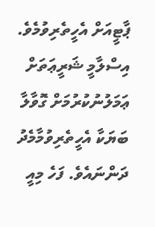ޕާޓީއަށް އެހީތެރިވުމެވެ.
އިސްލާމީ ޝަރީޢަތަށް ޢަމަލުނުކުރުމަށް ގޮވާލާ ބަޔަކާ އެހީތެރިވުމާމެދު ދަންނައެވެ. ފަހެ މިއީ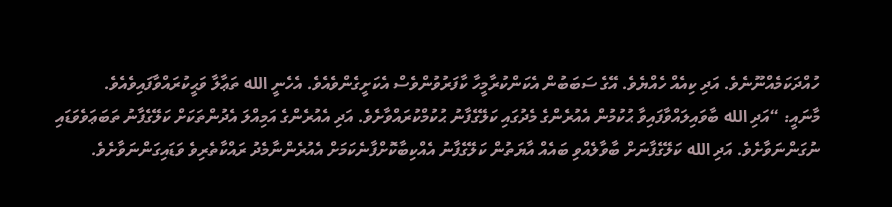ހުއްދަކަމެއްނޫނެވެ. އަދި ކިއެއް ހެއްޔެވެ. އޭގެ ސަބަބުން އެކަންކުރާމީހާ ކާފަރުވުންވެސް އެކަށީގެންވެއެވެ. އެހެނީ الله ތަޢާލާ ވަޙީކުރައްވާފައިވެއެވެ.
މާނައީ: “އަދި الله ބާވައިލައްވާފައިވާ ޙުކުމުން އެއުރެންގެ މެދުގައި ކަލޭގެފާނު ޙުކުމްކުރައްވާށެވެ. އަދި އެއުރެންގެ އަމިއްލަ އެދުންތަކަށް ކަލޭގެފާނު ތަބަޢަވެވަޑައި ނުގަންނަވާށެވެ. އަދި الله ކަލޭގެފާނަށް ބާވާލެއްވި ބައެއް އާޔަތުން ކަލޭގެފާނު އެއްކިބާކޮށްފާނެކަމަށް އެއުރެންނާމެދު ރައްކާތެރިވެ ވަޑައިގަންނަވާށެވެ.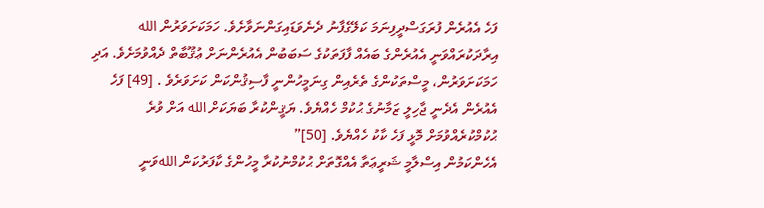ފަހެ އެއުރެން ފުރަގަސްދީފިނަމަ ކަލޭގެފާނު ދެނެވަޑައިގަންނަވާށެވެ. ހަމަކަށަވަރުން الله އިރާދަކުރައްވަނީ އެއުރެންގެ ބައެއް ފާފަތަކުގެ ސަބަބުން އެއުރެންނަށް ޢުޤޫބާތް ދެއްވުމަށެވެ. އަދި ހަމަކަށަވަރުން، މީސްތަކުންގެ ތެރެއިން ގިނަމީހުންނީ ފާސިޤުންކަން ކަށަވަރެވެ . [49] ފަހެ އެއުރެން އެދެނީ ޖާހިލީ ޒަމާނުގެ ޙުކުމް ހެއްޔެވެ. ޔަޤީންކުރާ ބަޔަކަށް الله އަށް ވުރެ ޙުކުމްކުރެއްވުމަށް މޮޅީ ފަހެ ކާކު ހެއްޔެވެ. [50]”
އެހެންކަމުން އިސްލާމީ ޝަރީޢަތާ އެއްގޮތަށް ޙުކުމްނުކުރާ މީހުންގެ ކާފަރުކަން اللهވަނީ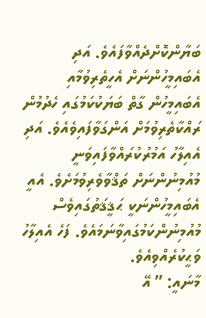ބަޔާންކޮށްދެއްވާފައެވެ. އަދި އެބައިމީހުންނަށް އެހީތެރިވުމާއި އެބައިމީހުން ގާތް ބަޔަކުކަމުގައި ހެދުމުން ރައްކާތެރިވުމަށް އަންގަވާފައިވެއެވެ. އަދި އެއިލާހު އަމުރުކުރައްވާފައިވަނީ މުއުމިނުންނަށް ތަޤްވާވެރިވުމަށެވެ. އެއީ އެބައިމީހުންނަކީ ޙަޤީޤަތުގައިވެސް މުއުމިނުންކަމުގައިވާނަމައެވެ. ފަހެ އެއިލާހު ވަޙީކުރެއްވިއެވެ.
މާނައީ: ” އޭ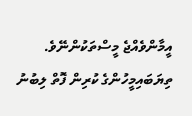އީމާންވެއްޖެ މީސްތަކުންނޭވެ. ތިޔަބައިމީހުންގެ ކުރިން ފޮތް ލިބުނު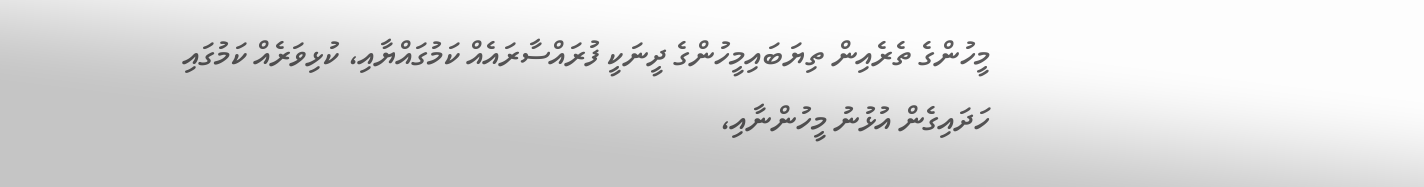މީހުންގެ ތެރެއިން ތިޔަބައިމީހުންގެ ދީނަކީ ފުރައްސާރައެއް ކަމުގައްޔާއި، ކުޅިވަރެއް ކަމުގައި ހަދައިގެން އުޅުނު މީހުންނާއި،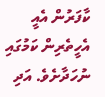ކާފަރުން އެއީ އެހީތެރިން ކަމުގައި ނުހަދާށެވެ. އަދި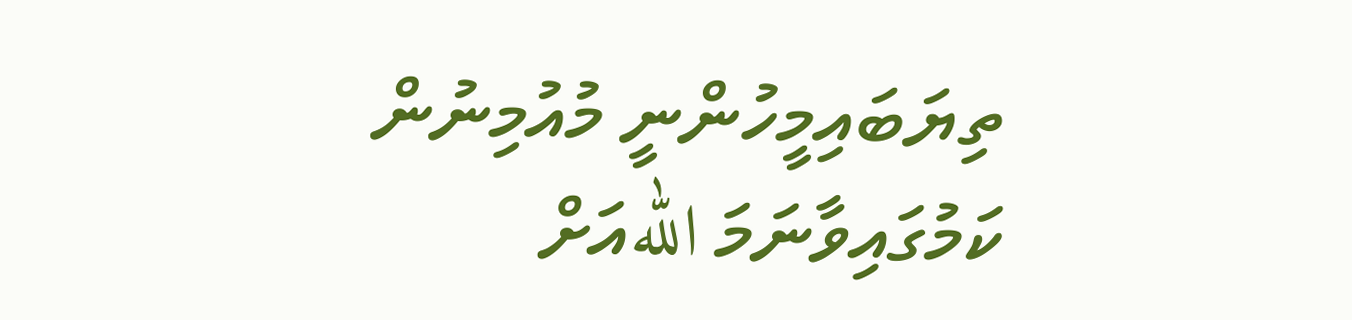ތިޔަބައިމީހުންނީ މުއުމިނުން ކަމުގައިވާނަމަ اللهއަށް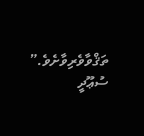ތަޤްވާވެރިވާށެވެ.”
ސުޢޫދީ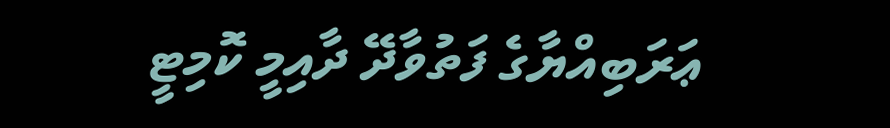ޢަރަބިއްޔާގެ ފަތުވާދޭ ދާއިމީ ކޮމިޓީ